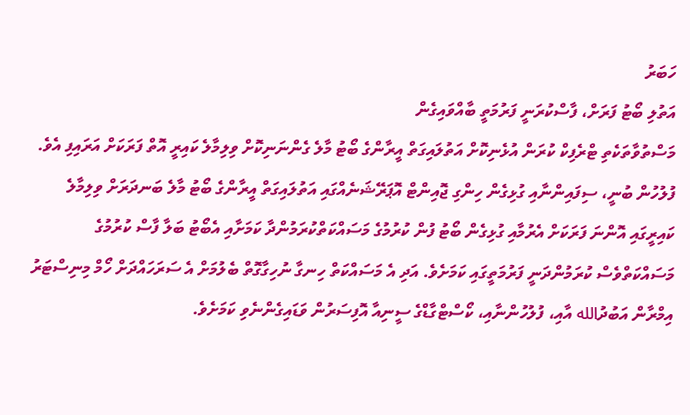ހަބަރު
އަތުލި ބޯޓު ފަރަށް، ފާސްކުރަނީ ފަރުމަތީ ބާއްވައިގެން
މަސްތުވާތަކެތި ޓްރެފިކް ކުރަން އުޅެނިކޮށް އަތުލައިގަތް އީރާންގެ ބޯޓު މާލެ ގެންނަނިކޮށް ވިލިމާލެ ކައިރީ އޮތް ފަރަކަށް އަރައިފި އެވެ.
ފުލުހުން ބުނީ، ސިފައިންނާއި ގުޅިގެން ހިންގި ޖޮއިންޓް އޮޕަރޭޝަނެއްގައި އަތުލައިގަތް އީރާންގެ ބޯޓު މާލެ ބަނދަރަށް ވިލިމާލެ ކައިރީގައި އޮންނަ ފަރަކަށް އެރުމާއި ގުޅިގެން ބޯޓު ފުން ކުރުމުގެ މަސައްކަތްކުރަމުންދާ ކަމަށާއި އެބޯޓު ބަލާ ފާސް ކުރުމުގެ މަސައްކަތްވެސް ކުރަމުންދަނީ ފަރުމަތީގައި ކަމަށެވެ. އަދި އެ މަސައްކަތް ހިނގާ ނުހިގާގޮތް ބެލުމަށް އެ ސަރަހައްދަށް ހޯމް މިނިސްޓަރު އިމްރާން އަބުދުالله އާއި، ފުލުހުންނާއި، ކޯސްޓްގާޑްގެ ސީނިއާ އޮފިސަރުން ވަޑައިގެންނެވި ކަމަށެވެ.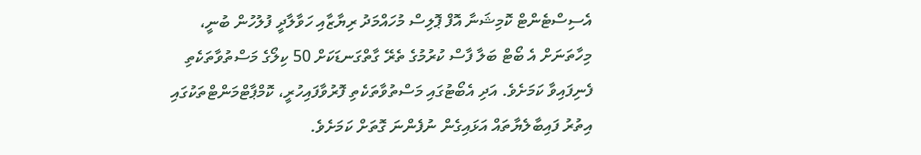އެސިސްޓެންޓް ކޮމިޝަނާ އޮފް ޕޮލިސް މުހައްމަދު ރިޔާޒާއި ހަވާލާދީ ފުލުހުން ބުނީ، މިހާތަނަށް އެ ބޯޓް ބަލާ ފާސް ކުރުމުގެ ތެރޭ ގާތްގަނޑަކަށް 50 ކިލޯގެ މަސްތުވާތަކެތި ފެނިފައިވާ ކަމަށެވެ. އަދި އެބޯޓުގައި މަސްތުވާތަކެތި ފޮރުވާފައިހުރީ، ކޮމްޕާޓްމަންޓްތަކުގައި އިތުރު ފައިބާލެޔާތައް އަޅައިގެން ނުފެންނަ ގޮތަށް ކަމަށެވެ.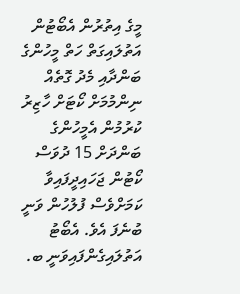މީގެ އިތުރުން އެބޯޓުން އަތުލައިގަތް ހަތް މީހުންގެ ބަންދާއި މެދު ގޮތެއް ނިންމުމަށް ކޯޓަށް ހާޒިރު ކުރުމުން އެމީހުންގެ ބަންދަށް 15 ދުވަސް ކޯޓުން ޖަހައިދީފައިވާ ކަމަށްވެސް ފުލުހުން ވަނީ ބުނެފަ އެވެ. އެބޯޓު އަތުލައިގެންފައިވަނީ ބ.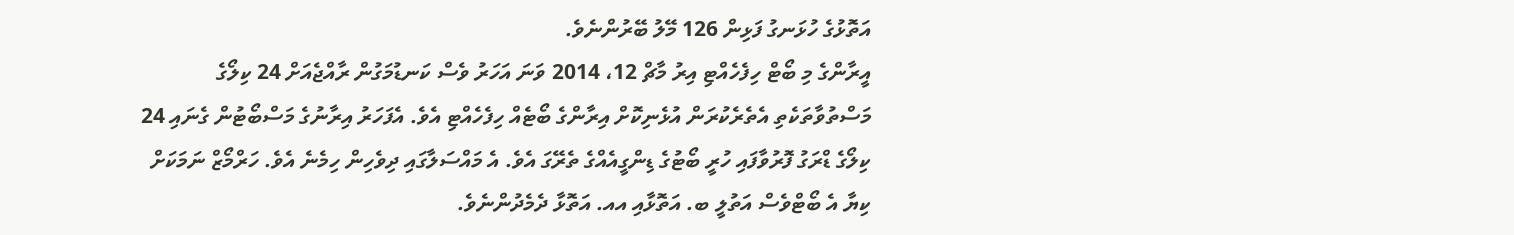އަތޮޅުގެ ހުޅަނގު ފަޅިން 126 މޭލު ބޭރުންނެވެ.
އީރާންގެ މި ބޯޓް ހިފެހެއްޓި އިރު މާޗް 12، 2014 ވަނަ އަހަރު ވެސް ކަނޑުމަގުން ރާއްޖެއަށް 24 ކިލޯގެ މަސްތުވާތަކެތި އެތެރެކުރަން އުޅެނިކޮށް އިރާންގެ ބޯޓެއް ހިފެހެއްޓި އެވެ. އެފަހަރު އިރާނުގެ މަސްބޯޓުން ގެނައި 24 ކިލޯގެ ޑްރަގު ފޮރުވާފައި ހުރީ ބޯޓުގެ ޑިންގީއެއްގެ ތެރޭގަ އެވެ. އެ މައްސަލާގައި ދިވެހިން ހިމެނެ އެވެ. ހަރްމޯޒް ނަމަކަށް ކިޔާ އެ ބޯޓްވެސް އަތުލީ ބ. އަތޮޅާއި އއ. އަތޮޅާ ދެމެދުންނެވެ.